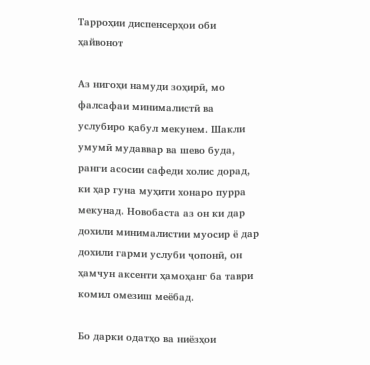Тарроҳии диспенсерҳои оби ҳайвонот

Аз нигоҳи намуди зоҳирӣ, мо фалсафаи минималистӣ ва услубиро қабул мекунем. Шакли умумӣ мудаввар ва шево буда, ранги асосии сафеди холис дорад, ки ҳар гуна муҳити хонаро пурра мекунад. Новобаста аз он ки дар дохили минималистии муосир ё дар дохили гарми услуби ҷопонӣ, он ҳамчун аксенти ҳамоҳанг ба таври комил омезиш меёбад.

Бо дарки одатҳо ва ниёзҳои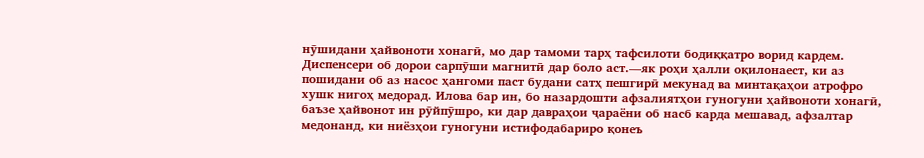нӯшидани ҳайвоноти хонагӣ, мо дар тамоми тарҳ тафсилоти бодиққатро ворид кардем. Диспенсери об дорои сарпӯши магнитӣ дар боло аст.—як роҳи ҳалли оқилонаест, ки аз пошидани об аз насос ҳангоми паст будани сатҳ пешгирӣ мекунад ва минтақаҳои атрофро хушк нигоҳ медорад. Илова бар ин, бо назардошти афзалиятҳои гуногуни ҳайвоноти хонагӣ, баъзе ҳайвонот ин рӯйпӯшро, ки дар давраҳои ҷараёни об насб карда мешавад, афзалтар медонанд, ки ниёзҳои гуногуни истифодабариро қонеъ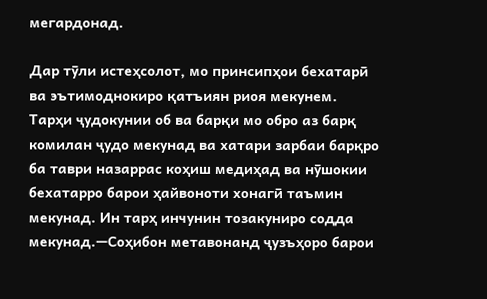мегардонад.

Дар тӯли истеҳсолот, мо принсипҳои бехатарӣ ва эътимоднокиро қатъиян риоя мекунем. Тарҳи ҷудокунии об ва барқи мо обро аз барқ комилан ҷудо мекунад ва хатари зарбаи барқро ба таври назаррас коҳиш медиҳад ва нӯшокии бехатарро барои ҳайвоноти хонагӣ таъмин мекунад. Ин тарҳ инчунин тозакуниро содда мекунад.—Соҳибон метавонанд ҷузъҳоро барои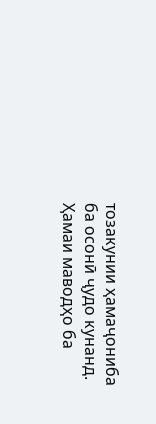тозакунии ҳамаҷониба ба осонӣ ҷудо кунанд. Ҳамаи маводҳо ба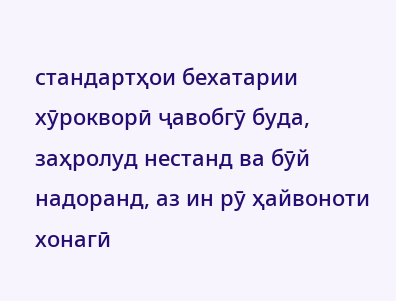стандартҳои бехатарии хӯрокворӣ ҷавобгӯ буда, заҳролуд нестанд ва бӯй надоранд, аз ин рӯ ҳайвоноти хонагӣ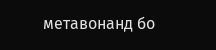метавонанд бо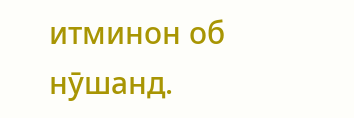итминон об нӯшанд.